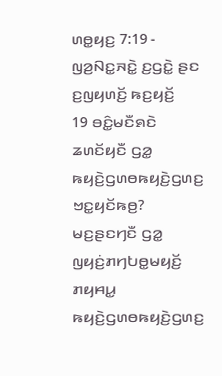ꤛꤥ꤭ꤟꤢ꤬ 7:19 - ꤜꤤ꤬ꤡꤢ꤭ꤏꤢꤧ꤭ ꤢ꤬ꤞꤢꤧ꤭ ꤔꤢ ꤢ꤬ꤜꤟꤛꤢꤩ꤬ ꤒꤢ꤬ꤟꤢꤩ꤬
19 ꤋꤢꤨ꤭ꤗꤢꤪꤎꤢꤧ ꤘꤛꤢꤩꤟꤢꤪ ꤞꤤ꤭ ꤒꤟꤢꤧ꤬ꤞꤛꤥꤒꤟꤢꤧ꤬ꤞꤛꤢ꤬ ꤠꤢ꤭ꤟꤢꤩꤒꤥ꤬? ꤗꤢ꤬ꤔꤢꤚꤢꤪ ꤞꤤ꤭ ꤜꤟꤢꤦ꤬ꤊꤚꤝꤥ꤭ꤗꤟꤢꤩ꤬ ꤊꤟꤌꤣ꤭ ꤒꤟꤢꤧ꤬ꤞꤛꤥꤒꤟꤢꤧ꤬ꤞꤛꤢ꤬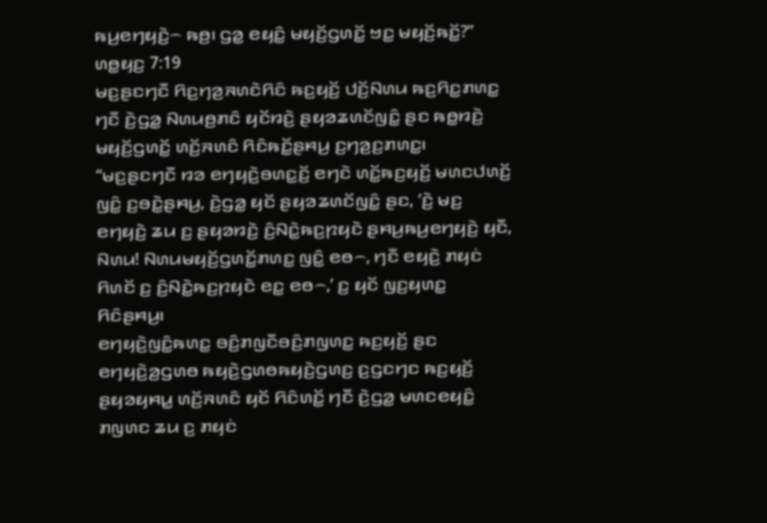ꤒꤣ꤬ꤕꤚꤟꤢꤧ꤬꤮ ꤒꤥ꤬꤯ ꤞꤤ꤭ ꤕꤟꤢꤨ꤭ ꤗꤟꤢꤩ꤬ꤞꤛꤢꤩ꤭ ꤠꤢ꤭ ꤗꤟꤢꤩ꤬ꤒꤢꤩ꤭?”
ꤛꤥ꤭ꤟꤢ꤬ 7:19
ꤗꤢ꤬ꤔꤢꤚꤢꤪ ꤖꤢ꤬ꤚꤤ꤬ꤏꤛꤢꤧꤖꤢꤨ ꤒꤢ꤬ꤟꤢꤩ꤬ ꤓꤢꤩ꤬ꤡꤛꤣ ꤒꤢ꤬ꤖꤢ꤭ꤊꤛꤢ꤭ ꤚꤢꤪ ꤢꤧ꤬ꤞꤤ꤭ ꤡꤛꤣꤥ꤬ꤊꤢꤨ ꤟꤢꤩꤙꤢꤧ꤬ ꤔꤟꤤꤘꤛꤢꤩꤜꤢꤨ꤭ ꤔꤢ ꤒꤥ꤭ꤙꤢꤧ꤬ ꤗꤟꤢꤩ꤬ꤞꤛꤢꤩ꤭ ꤛꤢꤩ꤬ꤏꤛꤢꤨ ꤖꤢꤨꤒꤢꤩ꤭ꤔꤌꤣ꤬ ꤢ꤬ꤚꤤ꤬ꤢ꤬ꤊꤛꤢ꤭꤯
“ꤗꤢ꤬ꤔꤢꤚꤢꤪ ꤙꤤ ꤕꤚꤟꤢꤧ꤬ꤋꤛꤢ꤭ꤢꤩ꤬ ꤕꤚꤢꤧ ꤛꤢꤩ꤭ꤒꤢ꤬ꤟꤢꤩ꤬ ꤗꤛꤢꤓꤛꤢꤩ꤬ ꤜꤢꤨ꤭ ꤢ꤬ꤋꤢꤧ꤭ꤔꤌꤣ꤬, ꤢꤧ꤬ꤞꤤ꤭ ꤟꤢꤩ ꤔꤟꤤꤘꤛꤢꤩꤜꤢꤨ꤭ ꤔꤢ, ‘ꤢꤧ꤬ ꤗꤢ꤬ ꤕꤚꤟꤢꤧ꤬ ꤘꤣ ꤢ꤬ ꤔꤟꤤꤙꤢꤧ꤬ ꤢꤨ꤬ꤡꤢꤧ꤭ꤒꤢ꤬ꤐꤟꤢꤧ ꤔꤌꤣ꤬ꤒꤣ꤬ꤕꤚꤟꤢꤧ꤬ ꤟꤢꤪ, ꤡꤛꤣ! ꤡꤛꤣꤗꤟꤢꤩ꤬ꤞꤛꤢꤩ꤭ꤊꤛꤢ꤭ ꤜꤢꤨ꤭ ꤕꤥ꤮, ꤚꤢꤪ ꤕꤟꤢꤧ꤬ ꤊꤟꤢꤦ ꤖꤛꤢꤩ ꤢ꤬ ꤢꤨ꤬ꤡꤢꤧ꤭ꤒꤢ꤬ꤐꤟꤢꤧ ꤕꤢ꤭ ꤕꤥ꤮,’ ꤢ꤬ ꤟꤢꤩ ꤜꤢ꤬ꤟꤛꤢ꤭ ꤖꤢꤨꤔꤌꤣ꤬꤯
ꤕꤚꤟꤢꤧ꤬ꤜꤢꤨ꤭ꤒꤛꤢ꤭ ꤋꤢꤨ꤬ꤊꤜꤢꤪꤋꤢꤨ꤬ꤊꤜꤛꤢ꤭ ꤒꤢ꤬ꤟꤢꤩ꤬ ꤔꤢ ꤕꤚꤟꤢꤧ꤬ꤤ꤬ꤞꤛꤥ ꤒꤟꤢꤧ꤬ꤞꤛꤥꤒꤟꤢꤧ꤬ꤞꤛꤢ꤬ ꤢ꤬ꤞꤢꤚꤢ ꤒꤢ꤬ꤟꤢꤩ꤬ ꤔꤟꤤꤟꤌꤣ꤭ ꤛꤢꤩ꤬ꤏꤛꤢꤨ ꤟꤢꤩ ꤖꤢꤨꤛꤢꤩ꤭ ꤚꤢꤪ ꤢꤧ꤬ꤞꤤ꤭ ꤗꤛꤢꤕꤟꤢꤨ꤭ ꤊꤜꤛꤢ ꤘꤣ ꤢ꤬ ꤊꤟꤢꤦ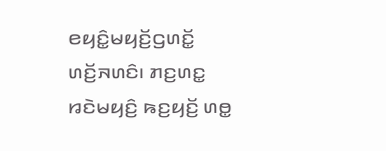ꤕꤟꤢꤨ꤭ꤗꤟꤢꤩ꤬ꤞꤛꤢꤩ꤭ ꤛꤢꤩ꤬ꤏꤛꤢꤨ꤯ ꤊꤢ꤬ꤛꤢ꤭ ꤙꤢꤧꤗꤟꤢꤨ꤬ ꤒꤢ꤬ꤟꤢꤩ꤬ ꤛꤥ꤭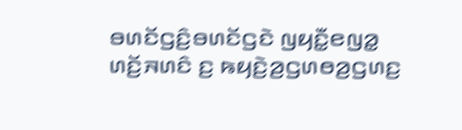ꤋꤛꤢꤩꤞꤢꤨ꤬ꤋꤛꤢꤩꤞꤢꤧ ꤜꤟꤢꤪ꤭ꤕꤜꤤ꤭ ꤛꤢꤩ꤬ꤏꤛꤢꤨ ꤢ꤬ ꤒꤟꤢꤧ꤬ꤤ꤬ꤞꤛꤥꤤ꤬ꤞꤛꤢ꤬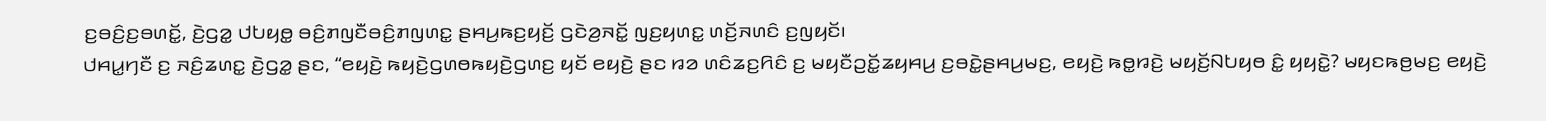ꤢ꤬ꤋꤢꤨ꤬ꤢ꤬ꤋꤛꤢꤩ꤭, ꤢꤧ꤬ꤞꤤ꤭ ꤓꤝꤟꤥ꤭ ꤋꤢꤨ꤬ꤊꤜꤢꤪꤋꤢꤨ꤬ꤊꤜꤛꤢ꤭ ꤔꤌꤣ꤬ꤒꤢ꤬ꤟꤢꤩ꤬ ꤞꤢꤧꤤ꤬ꤏꤢꤩ꤭ ꤜꤢ꤬ꤟꤛꤢ꤭ ꤛꤢꤩ꤬ꤏꤛꤢꤨ ꤢ꤬ꤜꤟꤢꤩ꤯
ꤓꤌꤣ꤭ꤚꤢꤪ ꤢ꤬ ꤏꤢꤨ꤬ꤘꤛꤢ꤭ ꤢꤧ꤬ꤞꤤ꤭ ꤔꤢ, “ꤕꤟꤢꤧ꤬ ꤒꤟꤢꤧ꤬ꤞꤛꤥꤒꤟꤢꤧ꤬ꤞꤛꤢ꤬ ꤟꤢꤩ ꤕꤟꤢꤧ꤬ ꤔꤢ ꤙꤤ ꤛꤢꤨꤘꤢ꤬ꤖꤢꤨ ꤢ꤬ ꤗꤟꤢꤪꤑꤢꤩ꤭ꤘꤟꤌꤣ꤬ ꤢ꤬ꤋꤢꤧ꤭ꤔꤌꤣ꤬ꤗꤢ꤬, ꤕꤟꤢꤧ꤬ ꤒꤥ꤭ꤙꤢꤧ꤬ ꤗꤟꤢꤩ꤬ꤡꤝꤟꤥ ꤢꤨ꤭ ꤟꤟꤢꤧ꤭? ꤗꤟꤢꤒꤥ꤬ꤗꤢ꤬ ꤕꤟꤢꤧ꤬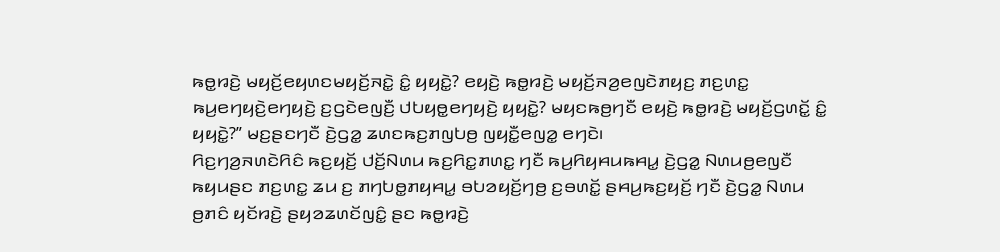ꤒꤥ꤭ꤙꤢꤧ꤬ ꤗꤟꤢꤩ꤬ꤕꤟꤛꤢꤗꤟꤢꤩ꤬ꤏꤢꤧ꤭ ꤢꤨ꤭ ꤟꤟꤢꤧ꤭? ꤕꤟꤢꤧ꤬ ꤒꤥ꤭ꤙꤢꤧ꤬ ꤗꤟꤢꤩ꤬ꤏꤤ꤬ꤕꤜꤢꤧꤊꤟꤢ꤬ ꤊꤢ꤬ꤛꤢ꤭ ꤒꤣ꤬ꤕꤚꤟꤢꤧ꤬ꤕꤚꤟꤢꤧ꤬ ꤢ꤬ꤞꤢꤧꤕꤜꤢꤪ꤬ ꤓꤝꤟꤥ꤭ꤕꤚꤟꤢꤧ꤬ ꤟꤟꤢꤧ꤭? ꤗꤟꤢꤒꤥ꤬ꤚꤢꤪ ꤕꤟꤢꤧ꤬ ꤒꤥ꤭ꤙꤢꤧ꤬ ꤗꤟꤢꤩ꤬ꤞꤛꤢꤩ꤭ ꤢꤨ꤭ ꤟꤟꤢꤧ꤭?” ꤗꤢ꤬ꤔꤢꤚꤢꤪ ꤢꤧ꤬ꤞꤤ꤭ ꤘꤛꤢꤒꤢ꤬ꤊꤜꤝꤥ꤬ ꤜꤟꤢꤪ꤭ꤕꤜꤤ꤭ ꤕꤚꤢꤧ꤯
ꤖꤢ꤬ꤚꤤ꤬ꤏꤛꤢꤧꤖꤢꤨ ꤒꤢ꤬ꤟꤢꤩ꤬ ꤓꤢꤩ꤬ꤡꤛꤣ ꤒꤢ꤬ꤖꤢ꤭ꤊꤛꤢ꤭ ꤚꤢꤪ ꤒꤣ꤬ꤖꤟꤌꤣꤒꤌꤣ꤭ ꤢꤧ꤬ꤞꤤ꤭ ꤡꤛꤣꤥ꤬ꤕꤜꤢꤪ ꤒꤟꤣꤔꤢ ꤊꤢ꤬ꤛꤢ꤭ ꤘꤣ ꤢ꤬ ꤊꤚꤝꤥ꤭ꤊꤟꤌꤣ꤭ ꤋꤝꤤꤟꤢꤩ꤬ꤚꤥ꤬ ꤢ꤬ꤋꤛꤢꤩ꤭ ꤔꤌꤣ꤬ꤒꤢ꤬ꤟꤢꤩ꤬ ꤚꤢꤪ ꤢꤧ꤬ꤞꤤ꤭ ꤡꤛꤣ ꤥ꤬ꤊꤢꤨ ꤟꤢꤩꤙꤢꤧ꤬ ꤔꤟꤤꤘꤛꤢꤩꤜꤢꤨ꤭ ꤔꤢ ꤒꤥ꤭ꤙꤢꤧ꤬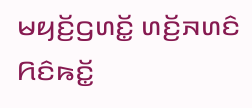ꤗꤟꤢꤩ꤬ꤞꤛꤢꤩ꤭ ꤛꤢꤩ꤬ꤏꤛꤢꤨ ꤖꤢꤨꤒꤢꤩ꤭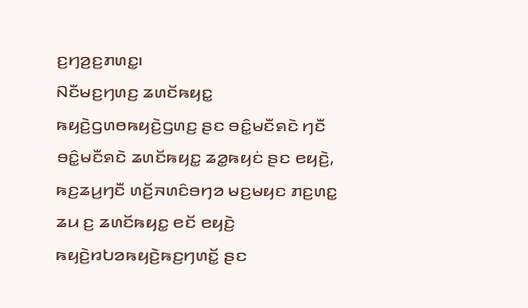ꤢ꤬ꤚꤤ꤬ꤢ꤬ꤊꤛꤢ꤭꤯
ꤡꤢꤪꤗꤢ꤬ꤚꤛꤢ꤬ ꤘꤛꤢꤩꤒꤟꤢ꤭ ꤒꤟꤢꤧ꤬ꤞꤛꤥꤒꤟꤢꤧ꤬ꤞꤛꤢ꤬ ꤔꤢ ꤋꤢꤨ꤭ꤗꤢꤪꤎꤢꤧ ꤚꤢꤪ ꤋꤢꤨ꤭ꤗꤢꤪꤎꤢꤧ ꤘꤛꤢꤩꤒꤟꤢ꤭ ꤘꤤ꤭ꤒꤟꤢꤦ ꤔꤢ ꤕꤟꤢꤧ꤬, ꤒꤢ꤬ꤘꤣ꤬ꤚꤢꤪ ꤛꤢꤩ꤬ꤏꤛꤢꤨꤋꤚꤤ ꤗꤢ꤬ꤗꤟꤢ ꤊꤢ꤬ꤛꤢ꤭ ꤘꤣ ꤢ꤬ ꤘꤛꤢꤩꤒꤟꤢ꤭ ꤕꤢꤩ ꤕꤟꤢꤧ꤬ ꤒꤟꤢꤧ꤬ꤙꤝꤤꤒꤟꤢꤧ꤬ꤒꤢ꤬ꤚꤛꤢꤩ꤭ ꤔꤢ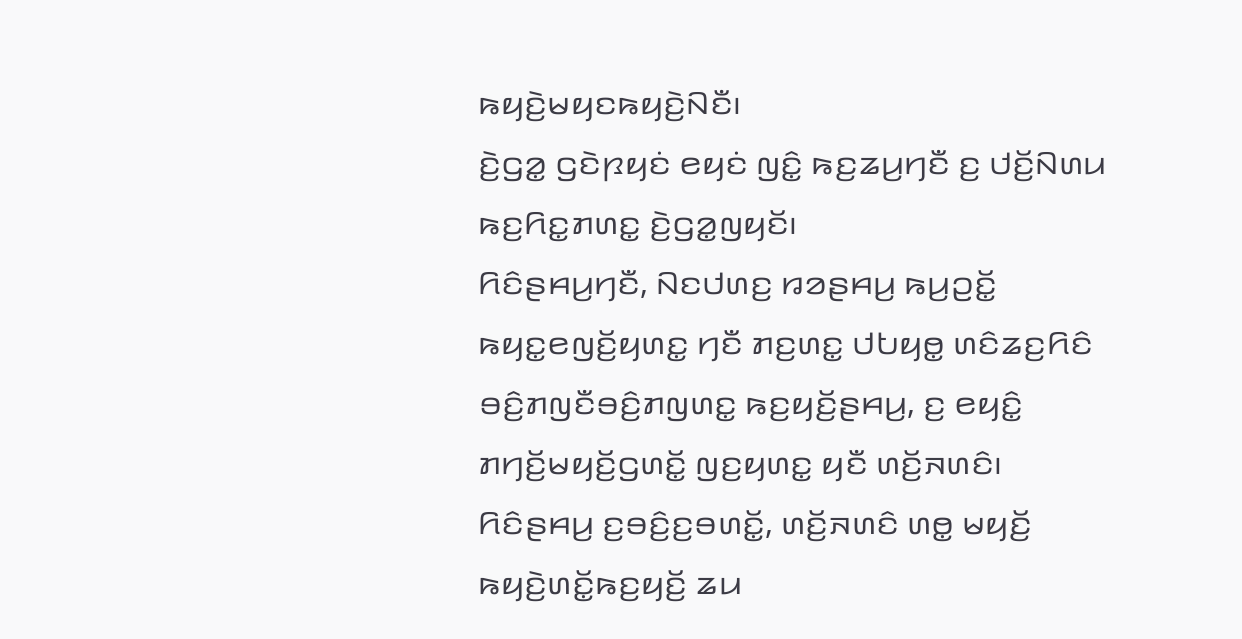ꤒꤟꤢꤧ꤬ꤗꤟꤢꤒꤟꤢꤧ꤬ꤡꤢꤪ꤯
ꤢꤧ꤬ꤞꤤ꤭ ꤞꤢꤧꤐꤟꤢꤦ ꤕꤟꤢꤦ ꤜꤢꤨ꤭ ꤒꤢ꤬ꤘꤣ꤬ꤚꤢꤪ ꤢ꤬ ꤓꤢꤩ꤬ꤡꤛꤣ ꤒꤢ꤬ꤖꤢ꤭ꤊꤛꤢ꤭ ꤢꤧ꤬ꤞꤤ꤭ꤜꤟꤢꤩ꤯
ꤖꤢꤨꤔꤌꤣ꤬ꤚꤢꤪ, ꤡꤢꤓꤛꤢ꤬ ꤙꤤꤔꤌꤣ꤬ ꤒꤣ꤬ꤑꤢꤩ꤭ ꤒꤟꤢ꤭ꤕꤜꤢꤩ꤬ꤟꤛꤢ꤭ ꤚꤢꤪ ꤊꤢ꤬ꤛꤢ꤭ ꤓꤝꤟꤥ꤭ ꤛꤢꤨꤘꤢ꤬ꤖꤢꤨ ꤋꤢꤨ꤬ꤊꤜꤢꤪꤋꤢꤨ꤬ꤊꤜꤛꤢ꤭ ꤒꤢ꤬ꤟꤢꤩ꤬ꤔꤌꤣ꤬, ꤢ꤬ ꤕꤟꤢꤨ꤭ ꤊꤚꤢꤩ꤬ꤗꤟꤢꤩ꤬ꤞꤛꤢꤩ꤭ ꤜꤢ꤬ꤟꤛꤢ꤭ ꤟꤢꤪ ꤛꤢꤩ꤬ꤏꤛꤢꤨ꤯
ꤖꤢꤨꤔꤌꤣ꤬ ꤢ꤬ꤋꤢꤨ꤬ꤢ꤬ꤋꤛꤢꤩ꤭, ꤛꤢꤩ꤬ꤏꤛꤢꤨ ꤛꤥ꤭ ꤗꤟꤢꤩ꤬ ꤒꤟꤢꤧ꤬ꤛꤢꤩ꤭ꤒꤢ꤬ꤟꤢꤩ꤬ ꤘꤣ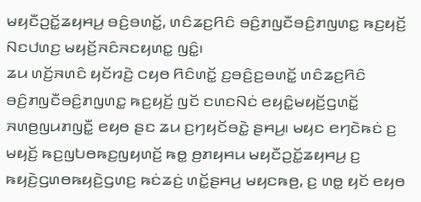ꤗꤟꤢꤪꤑꤢꤩ꤭ꤘꤟꤌꤣ꤬ ꤋꤢꤨ꤬ꤋꤛꤢꤩ꤭, ꤛꤢꤨꤘꤢ꤬ꤖꤢꤨ ꤋꤢꤨ꤬ꤊꤜꤢꤪꤋꤢꤨ꤬ꤊꤜꤛꤢ꤭ ꤒꤢ꤬ꤟꤢꤩ꤬ ꤡꤢꤓꤛꤢ꤬ ꤗꤟꤢꤩ꤬ꤏꤢꤨꤏꤢꤟꤛꤢ꤭ ꤜꤢꤨ꤭꤯
ꤘꤣ ꤛꤢꤩ꤬ꤏꤛꤢꤨ ꤟꤢꤩꤙꤢꤧ꤬ ꤍꤟꤥ ꤖꤢꤨꤛꤢꤩ꤭ ꤢ꤬ꤋꤢꤨ꤬ꤢ꤬ꤋꤛꤢꤩ꤭ ꤛꤢꤨꤘꤢ꤬ꤖꤢꤨ ꤋꤢꤨ꤬ꤊꤜꤢꤪꤋꤢꤨ꤬ꤊꤜꤛꤢ꤭ ꤒꤢ꤬ꤟꤢꤩ꤬ ꤜꤢꤩ ꤢꤛꤢꤡꤢꤦ ꤕꤟꤢꤨ꤭ꤗꤟꤢꤩ꤬ꤞꤛꤢꤩ꤭ ꤏꤛꤥ꤬ꤜꤣꤊꤜꤢꤪ꤭ ꤕꤟꤥ ꤔꤢ ꤘꤣ ꤢ꤬ꤚꤟꤢꤩꤋꤢꤧ꤭ ꤔꤌꤣ꤬꤯ ꤗꤟꤢ ꤕꤚꤢꤧꤒꤢꤦ ꤢ꤬ ꤗꤟꤢꤩ꤬ ꤒꤢ꤬ꤜꤝꤥꤒꤢ꤬ꤜꤟꤛꤢꤩ꤬ ꤒꤥ꤭ ꤥ꤬ꤊꤟꤌꤣ ꤗꤟꤢꤪꤑꤢꤩ꤭ꤘꤟꤌꤣ꤬ ꤢ꤬ ꤒꤟꤢꤧ꤬ꤞꤛꤥꤒꤟꤢꤧ꤬ꤞꤛꤢ꤬ ꤒꤢꤦꤘꤢꤦ꤬ ꤛꤢꤩ꤭ꤔꤌꤣ꤬ ꤗꤟꤢꤒꤥ꤬, ꤢ꤬ ꤛꤥ꤭ ꤟꤢꤩ ꤕꤟꤥ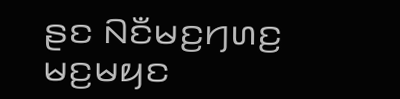ꤔꤢ ꤡꤢꤪꤗꤢ꤬ꤚꤛꤢ꤬ ꤗꤢ꤬ꤗꤟꤢ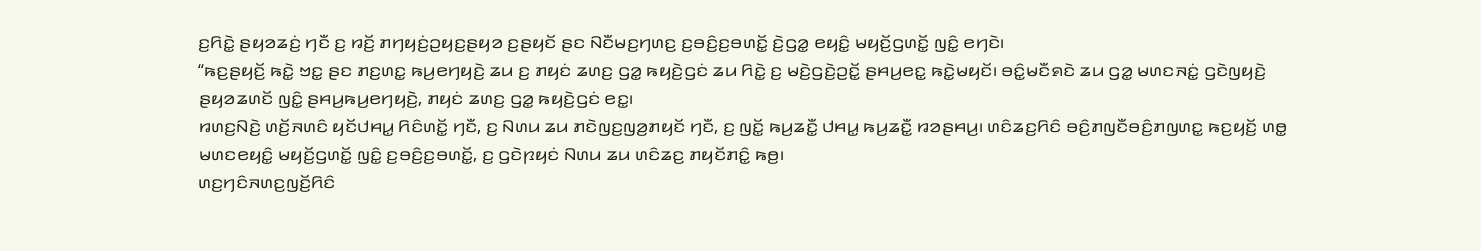ꤢ꤬ꤖꤢꤧ꤭ ꤔꤟꤤꤘꤢꤦ꤬ ꤚꤢꤪ ꤢ꤬ ꤙꤢꤩ꤬ ꤊꤚꤟꤢꤦ꤬ꤑꤟꤢ꤬ꤔꤟꤤ ꤢ꤬ꤔꤟꤢꤩ ꤔꤢ ꤡꤢꤪꤗꤢ꤬ꤚꤛꤢ꤬ ꤢ꤬ꤋꤢꤨ꤬ꤢ꤬ꤋꤛꤢꤩ꤭ ꤢꤧ꤬ꤞꤤ꤭ ꤕꤟꤢꤨ꤭ ꤗꤟꤢꤩ꤬ꤞꤛꤢꤩ꤭ ꤜꤢꤨ꤭ ꤕꤚꤢꤧ꤯
“ꤒꤢ꤬ꤔꤟꤢꤩ꤬ ꤒꤢꤧ꤭ ꤠꤢ꤭ ꤔꤢ ꤊꤢ꤬ꤛꤢ꤭ ꤒꤣ꤬ꤕꤚꤟꤢꤧ꤬ ꤘꤣ ꤢ꤬ ꤊꤟꤢꤦ ꤘꤛꤢ꤬ ꤞꤤ꤭ ꤒꤟꤢꤧ꤬ꤞꤢꤦ ꤘꤣ ꤖꤢꤧ꤭ ꤢ꤬ ꤗꤢꤧ꤬ꤞꤢꤧ꤬ꤑꤢꤩ꤭ ꤔꤌꤣ꤬ꤕꤢ꤭ ꤒꤢꤧ꤭ꤗꤟꤢꤩ꤯ ꤋꤢꤨ꤭ꤗꤢꤪꤎꤢꤧ ꤘꤣ ꤞꤤ꤭ ꤗꤛꤢꤏꤢꤦ꤭ ꤞꤢꤧꤜꤟꤢꤧ꤬ ꤔꤟꤤꤘꤛꤢꤩ ꤜꤢꤨ꤭ ꤔꤌꤣ꤬ꤒꤣ꤬ꤕꤚꤟꤢꤧ꤬, ꤊꤟꤢꤦ ꤘꤛꤢ꤬ ꤞꤤ꤭ ꤒꤟꤢꤧ꤬ꤞꤢꤦ ꤕꤢ꤭꤯
ꤙꤛꤢ꤬ꤡꤢꤧ꤬ ꤛꤢꤩ꤬ꤏꤛꤢꤨ ꤟꤢꤩꤓꤌꤣ꤭ ꤖꤢꤨꤛꤢꤩ꤭ ꤚꤢꤪ, ꤢ꤬ ꤡꤛꤣ ꤘꤣ ꤊꤢꤧꤜꤢ꤬ꤜꤤ꤬ꤊꤟꤢꤩ ꤚꤢꤪ, ꤢ꤬ ꤜꤢꤩ꤭ ꤒꤣ꤬ꤘꤢꤪ꤭ ꤓꤌꤣ꤭ ꤒꤣ꤬ꤘꤢꤪ꤭ ꤙꤤꤔꤌꤣ꤬꤯ ꤛꤢꤨꤘꤢ꤬ꤖꤢꤨ ꤋꤢꤨ꤬ꤊꤜꤢꤪꤋꤢꤨ꤬ꤊꤜꤛꤢ꤭ ꤒꤢ꤬ꤟꤢꤩ꤬ ꤛꤥ꤭ ꤗꤛꤢꤕꤟꤢꤨ꤭ ꤗꤟꤢꤩ꤬ꤞꤛꤢꤩ꤭ ꤜꤢꤨ꤭ ꤢ꤬ꤋꤢꤨ꤬ꤢ꤬ꤋꤛꤢꤩ꤭, ꤢ꤬ ꤞꤢꤧꤐꤟꤢꤦ ꤡꤛꤣ ꤘꤣ ꤛꤢꤨꤘꤢ꤬ ꤊꤟꤢꤩꤊꤢꤨ꤭ ꤒꤥ꤬꤯
ꤛꤢ꤬ꤚꤢꤨꤏꤛꤢ꤬ꤜꤢꤩ꤬ꤖꤢꤨ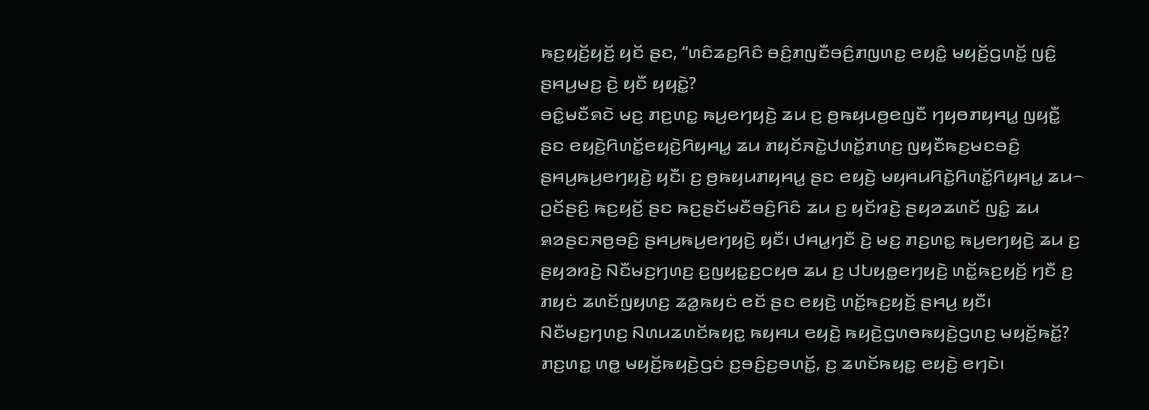ꤒꤢ꤬ꤟꤢꤩ꤬ꤟꤢꤩ꤬ ꤟꤢꤩ ꤔꤢ, “ꤛꤢꤨꤘꤢ꤬ꤖꤢꤨ ꤋꤢꤨ꤬ꤊꤜꤢꤪꤋꤢꤨ꤬ꤊꤜꤛꤢ꤭ ꤕꤟꤢꤨ꤭ ꤗꤟꤢꤩ꤬ꤞꤛꤢꤩ꤭ ꤜꤢꤨ꤭ ꤔꤌꤣ꤬ꤗꤢ꤬ ꤢꤧ꤬ ꤟꤢꤪ ꤟꤟꤢꤧ꤭?
ꤋꤢꤨ꤭ꤗꤢꤪꤎꤢꤧ ꤗꤢ꤬ ꤊꤢ꤬ꤛꤢ꤭ ꤒꤣ꤬ꤕꤚꤟꤢꤧ꤬ ꤘꤣ ꤢ꤬ ꤥ꤬ꤒꤟꤣꤥ꤬ꤕꤜꤢꤪ ꤚꤟꤥꤊꤟꤌꤣ꤭ ꤜꤟꤢꤪ꤭ ꤔꤢ ꤕꤟꤢꤧ꤬ꤖꤛꤢꤩ꤭ꤕꤟꤢꤧ꤬ꤖꤟꤌꤣ꤭ ꤘꤣ ꤊꤟꤢꤩꤏꤢꤧ꤭ꤓꤛꤢꤩ꤭ꤊꤛꤢ꤬ ꤜꤟꤢꤪꤒꤢ꤬ꤗꤢꤋꤢꤨ꤬ ꤔꤌꤣ꤬ꤒꤣ꤬ꤕꤚꤟꤢꤧ꤬ ꤟꤢꤪ꤯ ꤢ꤬ ꤥ꤬ꤒꤟꤣꤊꤟꤌꤣ꤭ ꤔꤢ ꤕꤟꤢꤧ꤬ ꤗꤟꤌꤣꤖꤢꤧ꤭ꤖꤛꤢꤩ꤭ꤖꤟꤌꤣ꤭ ꤘꤣ꤮ ꤑꤢꤩꤔꤢꤨ꤬ ꤒꤢ꤬ꤟꤢꤩ꤬ ꤔꤢ ꤒꤢ꤬ꤔꤢꤩꤗꤢꤪꤋꤢꤨ꤬ꤖꤢꤨ ꤘꤣ ꤢ꤬ ꤟꤢꤩꤙꤢꤧ꤬ ꤔꤟꤤꤘꤛꤢꤩ ꤜꤢꤨ꤭ ꤘꤣ ꤎꤤꤔꤢꤏꤥ꤬ꤋꤢꤨ꤬ ꤔꤌꤣ꤬ꤒꤣ꤬ꤕꤚꤟꤢꤧ꤬ ꤟꤢꤪ꤯ ꤓꤌꤣ꤭ꤚꤢꤪ ꤢꤧ꤬ ꤗꤢ꤬ ꤊꤢ꤬ꤛꤢ꤭ ꤒꤣ꤬ꤕꤚꤟꤢꤧ꤬ ꤘꤣ ꤢ꤬ ꤔꤟꤤꤙꤢꤧ꤬ ꤡꤢꤪꤗꤢ꤬ꤚꤛꤢ꤬ ꤢ꤬ꤜꤟꤢ꤭ꤢ꤬ꤍꤟꤥ ꤘꤣ ꤢ꤬ ꤓꤝꤟꤥ꤭ꤕꤚꤟꤢꤧ꤬ ꤛꤢꤩ꤭ꤒꤢ꤬ꤟꤢꤩ꤬ ꤚꤢꤪ ꤢ꤬ ꤊꤟꤢꤦ ꤘꤛꤢꤩꤜꤟꤛꤢ꤬ ꤘꤤ꤭ꤒꤟꤢꤦ ꤕꤢꤩ ꤔꤢ ꤕꤟꤢꤧ꤬ ꤛꤢꤩ꤭ꤒꤢ꤬ꤟꤢꤩ꤬ ꤔꤌꤣ꤬ ꤟꤢꤪ꤯
ꤡꤢꤪꤗꤢ꤬ꤚꤛꤢ꤬ ꤡꤛꤣꤘꤛꤢꤩꤒꤟꤢ꤭ ꤒꤟꤌꤣ ꤕꤟꤢꤧ꤬ ꤒꤟꤢꤧ꤬ꤞꤛꤥꤒꤟꤢꤧ꤬ꤞꤛꤢ꤬ ꤗꤟꤢꤩ꤬ꤒꤢꤩ꤭? ꤊꤢ꤬ꤛꤢ꤭ ꤛꤥ꤭ ꤗꤟꤢꤩ꤬ꤒꤟꤢꤧ꤬ꤞꤢꤦ ꤢ꤬ꤋꤢꤨ꤬ꤢ꤬ꤋꤛꤢꤩ꤭, ꤢ꤬ ꤘꤛꤢꤩꤒꤟꤢ꤭ ꤕꤟꤢꤧ꤬ ꤕꤚꤢꤧ꤯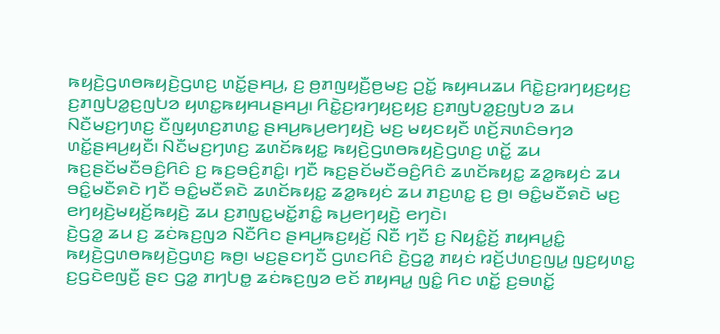ꤒꤟꤢꤧ꤬ꤞꤛꤥꤒꤟꤢꤧ꤬ꤞꤛꤢ꤬ ꤛꤢꤩ꤭ꤔꤌꤣ꤬, ꤢ꤬ ꤥ꤬ꤊꤜꤟꤢꤪ꤬ꤥ꤬ꤗꤢ꤬ ꤑꤢꤩ꤭ ꤒꤟꤌꤣꤘꤣ ꤖꤢꤧ꤭ꤢ꤬ꤙꤚꤟꤢ꤬ꤟꤢ꤬ ꤢ꤬ꤊꤜꤝꤤ꤭ꤢ꤬ꤜꤝꤤ ꤟꤛꤢ꤭ꤒꤟꤌꤣꤔꤌꤣ꤬꤯ ꤖꤢꤧ꤭ꤢ꤬ꤙꤚꤟꤢ꤬ꤟꤢ꤬ ꤢ꤬ꤊꤜꤝꤤ꤭ꤢ꤬ꤜꤝꤤ ꤘꤣ ꤡꤢꤪꤗꤢ꤬ꤚꤛꤢ꤬ ꤢꤪꤜꤟꤛꤢ꤬ꤊꤛꤢ꤭ ꤔꤌꤣ꤬ꤒꤣ꤬ꤕꤚꤟꤢꤧ꤬ ꤗꤢ꤬ ꤗꤟꤢꤟꤢꤪ ꤛꤢꤩ꤬ꤏꤛꤢꤨꤋꤚꤤ ꤛꤢꤩ꤭ꤔꤌꤣ꤬ꤟꤢꤪ꤯ ꤡꤢꤪꤗꤢ꤬ꤚꤛꤢ꤬ ꤘꤛꤢꤩꤒꤟꤢ꤭ ꤒꤟꤢꤧ꤬ꤞꤛꤥꤒꤟꤢꤧ꤬ꤞꤛꤢ꤬ ꤛꤢꤩ꤭ ꤘꤣ ꤒꤢ꤬ꤔꤢꤩꤗꤢꤪꤋꤢꤨ꤬ꤖꤢꤨ ꤢ꤬ ꤒꤢ꤬ꤋꤢꤨ꤬ꤊꤢꤨ꤭꤯ ꤚꤢꤪ ꤒꤢ꤬ꤔꤢꤩꤗꤢꤪꤋꤢꤨ꤬ꤖꤢꤨ ꤘꤛꤢꤩꤒꤟꤢ꤭ ꤘꤤ꤭ꤒꤟꤢꤦ ꤘꤣ ꤋꤢꤨ꤭ꤗꤢꤪꤎꤢꤧ ꤚꤢꤪ ꤋꤢꤨ꤭ꤗꤢꤪꤎꤢꤧ ꤘꤛꤢꤩꤒꤟꤢ꤭ ꤘꤤ꤭ꤒꤟꤢꤦ ꤘꤣ ꤊꤢ꤬ꤛꤢ꤭ ꤢ꤬ ꤥ꤬꤯ ꤋꤢꤨ꤭ꤗꤢꤪꤎꤢꤧ ꤗꤢ꤬ ꤕꤚꤟꤢꤧ꤬ꤗꤟꤢꤩ꤬ꤒꤟꤢꤧ꤬ ꤘꤣ ꤢ꤬ꤊꤜꤢ꤭ꤗꤢꤩ꤭ꤊꤢꤨ꤭ ꤒꤣ꤬ꤕꤚꤟꤢꤧ꤬ ꤕꤚꤢꤧ꤯
ꤢꤧ꤬ꤞꤤ꤭ ꤘꤣ ꤢ꤬ ꤘꤢꤦꤒꤢ꤬ꤜꤤ ꤡꤢꤪꤖꤢ ꤔꤌꤣ꤬ꤒꤢ꤬ꤟꤢꤩ꤬ ꤡꤢꤪ ꤚꤢꤪ ꤢ꤬ ꤡꤟꤢꤨ꤭ꤢꤩ꤬ ꤊꤟꤌꤣ꤭ꤢꤨ꤭ ꤒꤟꤢꤧ꤬ꤞꤛꤥꤒꤟꤢꤧ꤬ꤞꤛꤢ꤬ ꤒꤥ꤬꤯ ꤗꤢ꤬ꤔꤢꤚꤢꤪ ꤞꤛꤢꤖꤢꤨ ꤢꤧ꤬ꤞꤤ꤭ ꤊꤟꤢꤦ ꤙꤢꤩ꤬ꤓꤛꤢ꤬ꤜꤣ꤭ ꤜꤢ꤬ꤟꤛꤢ꤭ ꤢ꤬ꤞꤢꤧꤕꤜꤢꤪ꤬ ꤔꤢ ꤞꤤ꤭ ꤊꤚꤝꤥ꤭ ꤘꤢꤦꤒꤢ꤬ꤜꤤ ꤕꤢꤩ ꤊꤟꤌꤣ꤭ ꤜꤢꤨ꤭ ꤖꤢ ꤛꤢꤩ꤭ ꤢ꤬ꤋꤛꤢꤩ꤭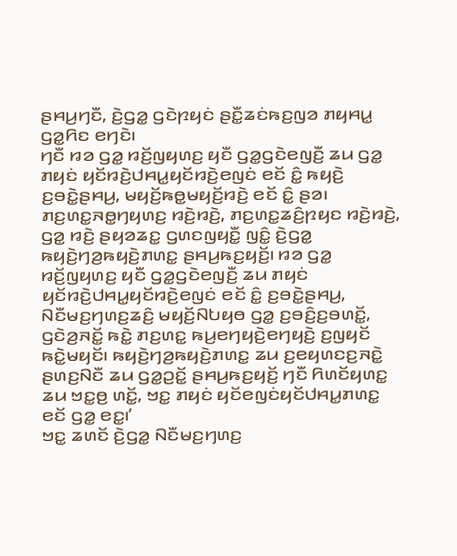ꤔꤌꤣ꤬ꤚꤢꤪ, ꤢꤧ꤬ꤞꤤ꤭ ꤞꤢꤧꤐꤟꤢꤦ ꤔꤢꤪ꤭ꤘꤢꤦꤒꤢ꤬ꤜꤤ ꤊꤟꤌꤣ꤭ ꤞꤤ꤭ꤖꤢ ꤕꤚꤢꤧ꤯
ꤚꤢꤪ ꤙꤤ ꤞꤤ꤭ ꤙꤢꤩ꤬ꤜꤟꤛꤢ꤬ ꤟꤢꤪ ꤞꤤ꤭ꤞꤢꤧꤕꤜꤢꤪ꤬ ꤘꤣ ꤞꤤ꤭ ꤊꤟꤢꤦ ꤟꤢꤩꤙꤢꤧ꤬ꤓꤌꤣ꤭ꤟꤢꤩꤙꤢꤧ꤬ꤕꤜꤢꤦ ꤕꤢꤩ ꤢꤨ꤭ ꤒꤟꤢꤧ꤬ ꤢ꤬ꤋꤢꤧ꤭ꤔꤌꤣ꤬, ꤗꤟꤢꤩ꤬ꤒꤥ꤭ꤗꤟꤢꤩ꤬ꤙꤢꤧ꤬ ꤕꤢꤩ ꤢꤨ꤭ ꤔꤤ꤯ ꤊꤢ꤬ꤛꤢ꤭ꤏꤥ꤭ꤚꤟꤛꤢ꤬ ꤙꤢꤧ꤬ꤙꤢꤧ꤬, ꤊꤢ꤬ꤛꤢ꤭ꤘꤢꤨ꤬ꤐꤟꤢ ꤙꤢꤧ꤬ꤙꤢꤧ꤬, ꤞꤤ꤭ ꤙꤢꤧ꤬ ꤔꤟꤤꤘꤢ꤭ ꤞꤛꤢꤜꤟꤢꤪ꤭ ꤜꤢꤨ꤭ ꤢꤧ꤬ꤞꤤ꤭ ꤒꤟꤢꤧ꤬ꤚꤤ꤬ꤒꤟꤢꤧ꤬ꤊꤛꤢ꤭ ꤔꤌꤣ꤬ꤒꤢ꤬ꤟꤢꤩ꤬꤯ ꤙꤤ ꤞꤤ꤭ ꤙꤢꤩ꤬ꤜꤟꤛꤢ꤬ ꤟꤢꤪ ꤞꤤ꤭ꤞꤢꤧꤕꤜꤢꤪ꤬ ꤘꤣ ꤊꤟꤢꤦ ꤟꤢꤩꤙꤢꤧ꤬ꤓꤌꤣ꤭ꤟꤢꤩꤙꤢꤧ꤬ꤕꤜꤢꤦ ꤕꤢꤩ ꤢꤨ꤭ ꤢ꤬ꤋꤢꤧ꤭ꤔꤌꤣ꤬, ꤡꤢꤪꤗꤢ꤬ꤚꤛꤢ꤬ꤘꤢꤨ꤬ ꤗꤟꤢꤩ꤬ꤡꤝꤟꤥ ꤞꤤ꤭ ꤢ꤬ꤋꤢꤨ꤬ꤢ꤬ꤋꤛꤢꤩ꤭, ꤞꤢꤧꤤ꤬ꤏꤢꤩ꤭ ꤒꤢꤧ꤭ ꤊꤢ꤬ꤛꤢ꤭ ꤒꤣ꤬ꤕꤚꤟꤢꤧ꤬ꤕꤚꤟꤢꤧ꤬ ꤢ꤬ꤜꤟꤢꤩ ꤒꤢꤧ꤭ꤗꤟꤢꤩ꤯ ꤒꤟꤢꤧ꤬ꤚꤤ꤬ꤒꤟꤢꤧ꤬ꤊꤛꤢ꤭ ꤘꤣ ꤢ꤬ꤕꤟꤛꤢꤢ꤬ꤏꤢꤧ꤭ ꤔꤛꤢ꤬ꤡꤢꤪ ꤘꤣ ꤞꤤ꤭ꤑꤢꤩ꤭ ꤔꤌꤣ꤬ꤒꤢ꤬ꤟꤢꤩ꤬ ꤚꤢꤪ ꤖꤛꤢꤩꤟꤛꤢ꤭ ꤘꤣ ꤠꤢ꤭ꤥ꤬ ꤛꤢꤩ꤭, ꤠꤢ꤭ ꤊꤟꤢꤦ ꤟꤢꤩꤕꤜꤢꤦꤟꤢꤩꤓꤌꤣ꤭ꤊꤛꤢ꤭ ꤕꤢꤩ ꤞꤤ꤭ ꤕꤢ꤭꤯’
ꤠꤢ꤭ ꤘꤛꤢꤩ ꤢꤧ꤬ꤞꤤ꤭ ꤡꤢꤪꤗꤢ꤬ꤚꤛꤢ꤬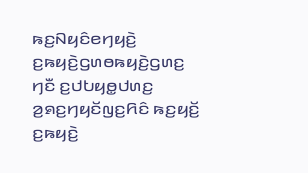ꤒꤢ꤬ꤡꤟꤢꤨꤕꤚꤟꤢꤧ꤬ ꤢ꤬ꤒꤟꤢꤧ꤬ꤞꤛꤥꤒꤟꤢꤧ꤬ꤞꤛꤢ꤬ ꤚꤢꤪ ꤢ꤬ꤓꤝꤟꤥ꤭ꤓꤛꤢ꤬ ꤤ꤬ꤎꤢ꤬ꤚꤟꤢꤩꤜꤢ꤬ꤖꤢꤨ ꤒꤢ꤬ꤟꤢꤩ꤬ ꤢ꤬ꤒꤟꤢꤧ꤬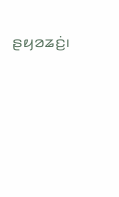ꤔꤟꤤꤘꤢꤦ꤬꤯